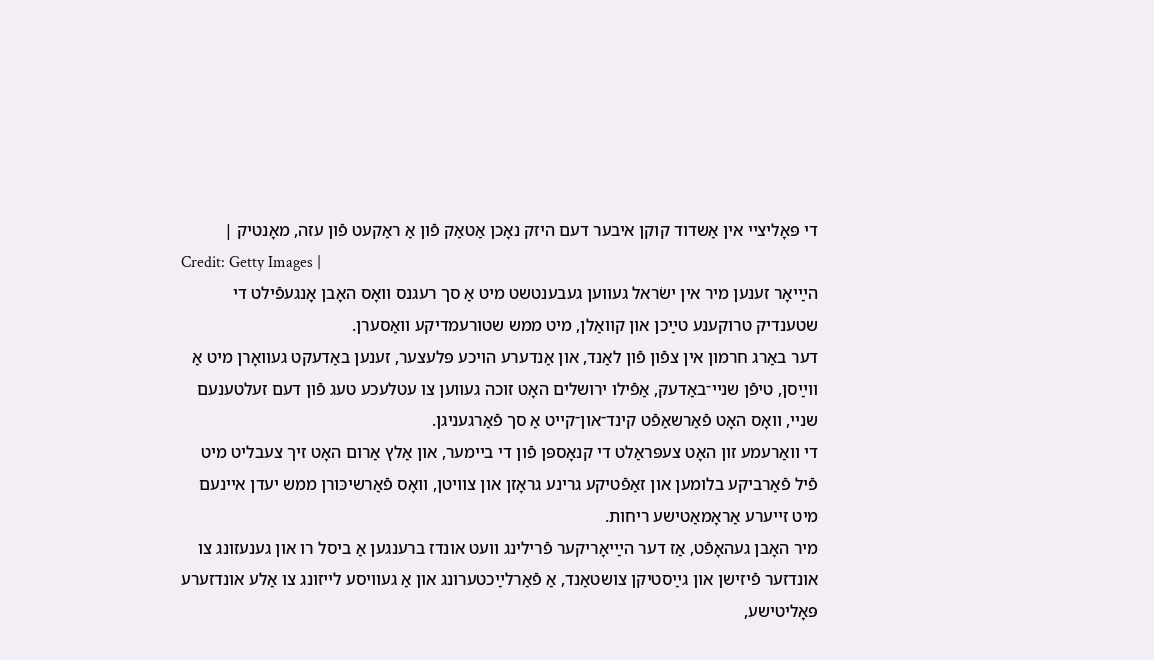די פּאָליציי אין אַשדוד קוקן איבער דעם היזק נאָכן אַטאַק פֿון אַ ראַקעט פֿון עזה, מאָנטיק |
Credit: Getty Images |
הײַיאָר זענען מיר אין ישׂראל געווען געבענטשט מיט אַ סך רעגנס וואָס האָבן אָנגעפֿילט די שטענדיק טרוקענע טײַכן און קוואַלן, מיט ממש שטורעמדיקע וואַסערן.
דער באַרג חרמון אין צפֿון פֿון לאַנד, און אַנדערע הויכע פּלעצער, זענען באַדעקט געוואָרן מיט אַ ווײַסן, טיפֿן שניי־באַדעק, אַפֿילו ירושלים האָט זוכה געווען צו עטלעכע טעג פֿון דעם זעלטענעם שניי, וואָס האָט פֿאַרשאַפֿט קינד־און־קייט אַ סך פֿאַרגעניגן.
די וואַרעמע זון האָט צעפּראַלט די קנאָספּן פֿון די ביימער, און אַלץ אַרום האָט זיך צעבליט מיט פֿיל פֿאַרביקע בלומען און זאַפֿטיקע גרינע גראָזן און צוויטן, וואָס פֿאַרשיכּורן ממש יעדן איינעם מיט זייערע אַראָמאַטישע ריחות.
מיר האָבן געהאָפֿט, אַז דער הײַיאָריקער פֿרילינג וועט אונדז ברענגען אַ ביסל רו און גענעזונג צו אונדזער פֿיזישן און גײַסטיקן צושטאַנד, אַ פֿאַרלײַכטערונג און אַ געוויסע לייזונג צו אַלע אונדזערע פּאָליטישע,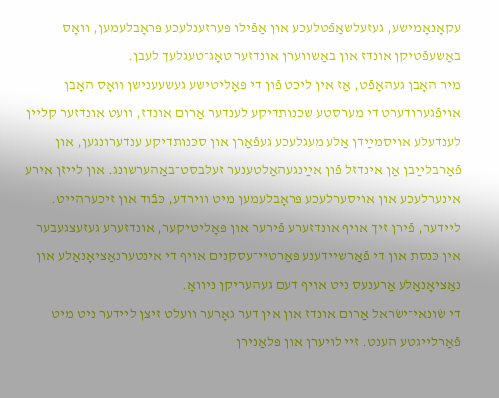עקאָנאָמישע, געזעלשאַפֿטלעכע און אַפֿילו פּערזענלעכע פּראָבלעמען, וואָס באַשעפֿטיקן אונדז און באַשווערן אונדזער טאָג־טעגלעך לעבן.
מיר האָבן געהאָפֿט, אַז אין ליכט פֿון די פּאָליטישע געשעענישן וואָס האָבן אויפֿגערודערט די מערסטע שכנותדיקע לענדער אַרום אונדז, וועט אונדזער קליין לענדעלע אויסמײַדן אַלע מעגלעכע געפֿאַרן און סכּנותדיקע ענדערונגען, און פֿאַרבלײַבן אַן אינדזל פֿון אײַנגעהאַלטענער זעלבסט־באַהערשונג. און לייזן אירע אינערלעכע און אויסערלעכע פּראָבלעמען מיט ווירדע, כּבֿוד און זיכערהייט.
ליידער, פֿירן זיך אויף אונדזערע פֿירער און פּאָליטיקער, אונדזערע געזעצגעבער אין כּנסת און די פֿאַרשיידענע פּאַרטיי־עסקנים אויף די אינטערנאַציאָנאַלע און נאַציאָנאַלע אַרענעס ניט אויף דעם געהעריקן ניוואָ.
די שׂונאי־ישׂראל אַרום אונדז און אין דער גאָרער וועלט זיצן ליידער ניט מיט פֿאַרלייגטע הענט. זיי לויערן און פּלאַנירן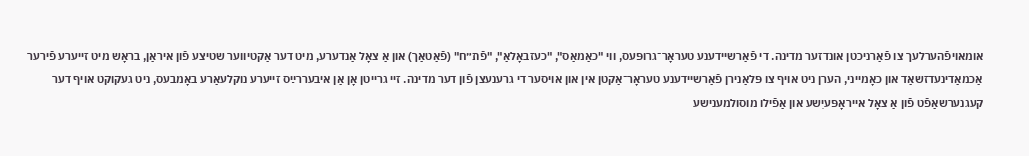אומאויפֿהערלעך צו פֿאַרניכטן אונדזער מדינה. די פֿאַרשיידענע טעראָר־גרופּעס, ווי "כאַמאַס", "כעזבאָלאַ", "פֿת״ח" (פֿאַטאַך) און אַ צאָל אַנדערע, מיט דער אַקטיווער שטיצע פֿון איראַן, בראָש מיט זייערע פֿירער אַכמאַדינעדזשאַד און כאָמייני, הערן ניט אויף צו פּלאַנירן פֿאַרשיידענע טעראָר־אַקטן אין און אויסער די גרענעצן פֿון דער מדינה. זיי גרייטן אָן אַן איבעררײַס זייערע נוקלעאַרע באָמבעס, ניט געקוקט אויף דער קעגנערשאַפֿט פֿון אַ צאָל אייראָפּעיִשע און אַפֿילו מוסולמענישע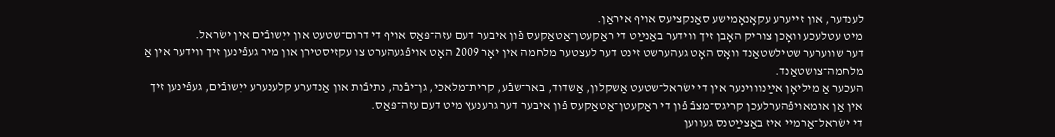לענדער, און זייערע עקאָנאָמישע סאַנקציעס אויף איראַן.
מיט עטלעכע וואָכן צוריק האָבן זיך ווידער באַנײַט די ראַקעטן־אַטאַקעס פֿון איבער דעם עזה־פּאַס אויף די דרום־שטעט און ייִשובֿים אין ישׂראל.
דער שווערער שטילשטאַנד וואָס האָט געהערשט זינט דער לעצטער מלחמה אין יאָר 2009 האָט אויפֿגעהערט צו עקזיסטירן און מיר געפֿינען זיך ווידער אין אַ מלחמה־צושטאַנד.
העכער אַ מיליאָן אײַנוווינער אין די ישׂראל־שטעט אַשקלון, אַשדוד, באר־שבֿע, קרית־מלאכי, גן־יבֿנה, נתיבֿות און אַנדערע קלענערע ייִשובֿים, געפֿינען זיך אין אַן אומאויפֿהערלעכן קריגס־מצבֿ פֿון די ראַקעטן־אַטאַקעס פֿון איבער דער גרענעץ מיט דעם עזה־פּאַס.
די ישׂראל־אַרמיי איז באַצײַטנס געווען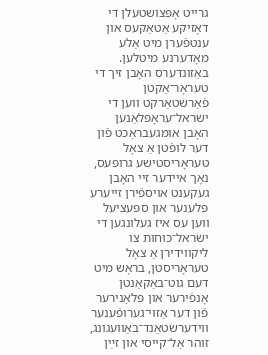גרייט אָפּצושטעלן די דאָזיקע אַטאַקעס און ענטפֿערן מיט אַלע מאָדערנע מיטלען.
באַזונדערס האָבן זיך די טעראָר־אַקטן פֿאַרשטאַרקט ווען די ישׂראל־עראָפּלאַנען האָבן אומגעבראַכט פֿון דער לופֿטן אַ צאָל טעראָריסטישע גרופּעס, נאָך איידער זיי האָבן געקענט אויספֿירן זייערע פּלענער און ספּעציעל ווען עס איז געלונגען די ישׂראל־כּוחות צו ליקווידירן אַ צאָל טעראָריסטן, בראָש מיט דעם גוט־באַקאַנטן אָנפֿירער און פּלאַנירער פֿון דער אַזוי־גערופֿענער ווידערשטאַנד־באַוועגונג, זוהר אַל־קייסי און זײַן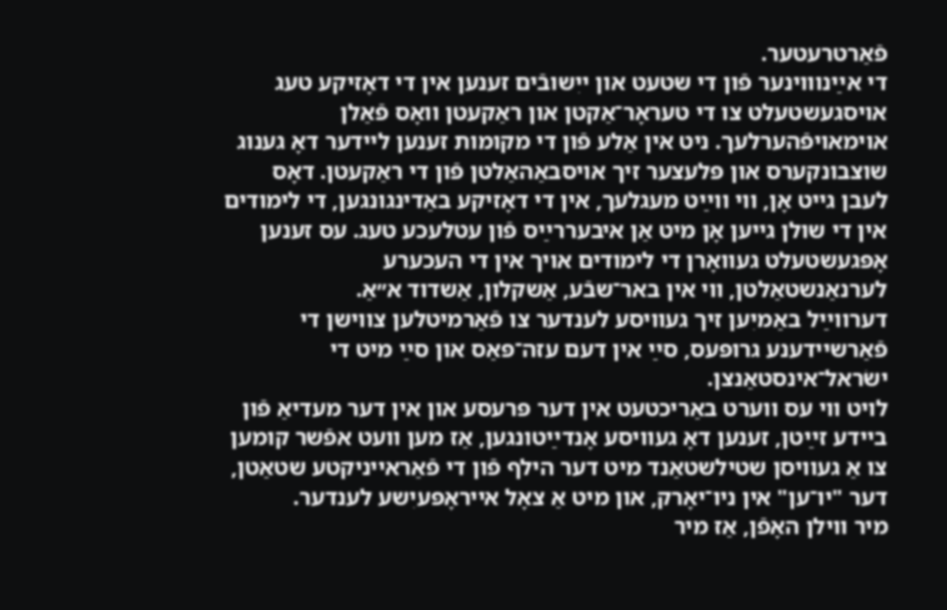פֿאַרטרעטער.
די אײַנוווינער פֿון די שטעט און ייִשובֿים זענען אין די דאָזיקע טעג אויסגעשטעלט צו די טעראָר־אַקטן און ראַקעטן וואָס פֿאַלן אוימאויפֿהערלעך. ניט אין אַלע פֿון די מקומות זענען ליידער דאָ גענוג שוצבונקערס און פּלעצער זיך אויסבאַהאַלטן פֿון די ראַקעטן. דאָס לעבן גייט אָן, ווי ווײַט מעגלעך, אין די דאָזיקע באַדינגונגען, די לימודים אין די שולן גייען אָן מיט אַן איבעררײַס פֿון עטלעכע טעג. עס זענען אָפּגעשטעלט געוואָרן די לימודים אויך אין די העכערע לערנאַנשטאַלטן, ווי אין באר־שבֿע, אַשקלון, אַשדוד א״אַ.
דערווײַל באַמיִען זיך געוויסע לענדער צו פֿאַרמיטלען צווישן די פֿאַרשיידענע גרופּעס, סײַ אין דעם עזה־פּאַס און סײַ מיט די ישׂראל־אינסטאַנצן.
לויט ווי עס ווערט באַריכטעט אין דער פּרעסע און אין דער מעדיאַ פֿון ביידע זײַטן, זענען דאָ געוויסע אָנדײַטונגען, אַז מען וועט אפֿשר קומען צו אַ געוויסן שטילשטאַנד מיט דער הילף פֿון די פֿאַראייניקטע שטאַטן, דער "יו־ען" אין ניו־יאָרק, און מיט אַ צאָל אייראָפּעיִשע לענדער.
מיר ווילן האָפֿן, אַז מיר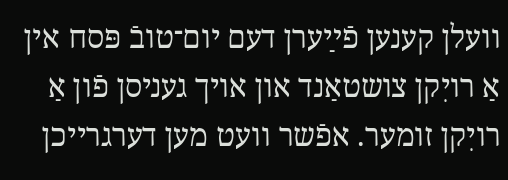וועלן קענען פֿײַערן דעם יום־טובֿ פּסח אין אַ רויִקן צושטאַנד און אויך געניסן פֿון אַ רויִקן זומער. אפֿשר וועט מען דערגרייכן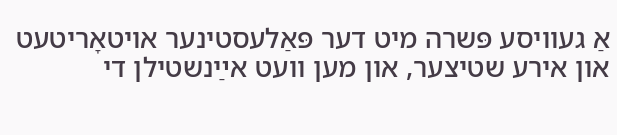אַ געוויסע פּשרה מיט דער פּאַלעסטינער אויטאָריטעט און אירע שטיצער, און מען וועט אײַנשטילן די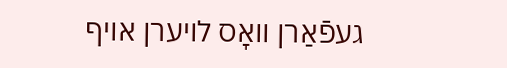געפֿאַרן וואָס לויערן אויף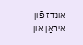אונדז פֿון איראַן און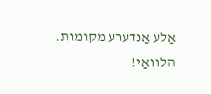אַלע אַנדערע מקומות.
הלוואַי!